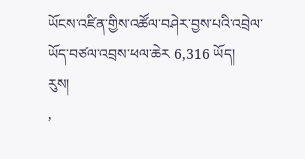ཡོངས་འཛིན་གྱིས་འཚོལ་བཤེར་བྱས་པའི་འབྲེལ་ཡོད་བཙལ་འབྲས་ཕལ་ཆེར 6,316 ཡོད།
རུས།
,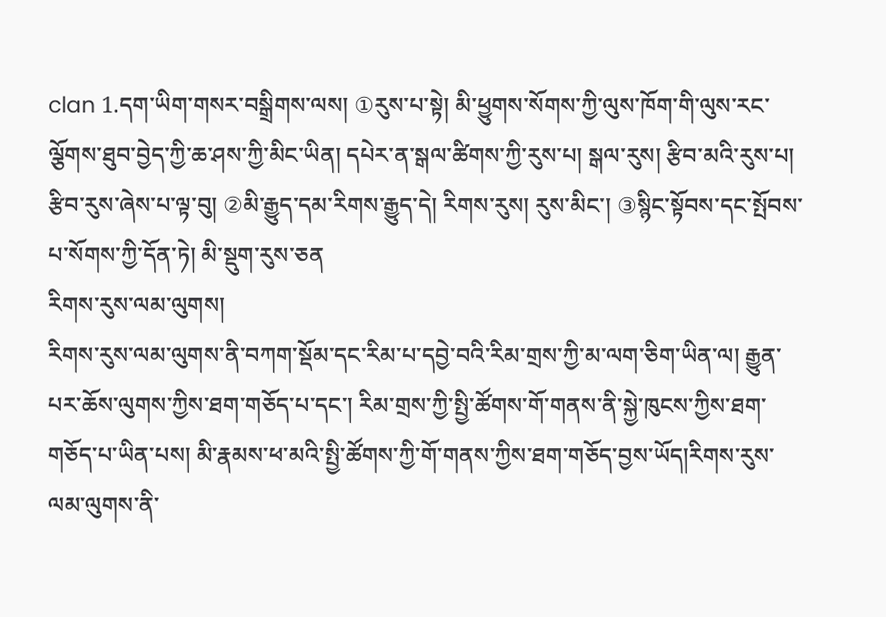clan 1.དག་ཡིག་གསར་བསྒྲིགས་ལས། ①རུས་པ་སྟེ། མི་ཕྱུགས་སོགས་ཀྱི་ལུས་ཁོག་གི་ལུས་རང་ལྕོགས་ཐུབ་བྱེད་ཀྱི་ཆ་ཤས་ཀྱི་མིང་ཡིན། དཔེར་ན་སྒལ་ཚིགས་ཀྱི་རུས་པ། སྒལ་རུས། རྩིབ་མའི་རུས་པ། རྩིབ་རུས་ཞེས་པ་ལྟ་བུ། ②མི་རྒྱུད་དམ་རིགས་རྒྱུད་དེ། རིགས་རུས། རུས་མིང་། ③སྙིང་སྟོབས་དང་སྤོབས་པ་སོགས་ཀྱི་དོན་ཏེ། མི་སྡུག་རུས་ཅན
རིགས་རུས་ལམ་ལུགས།
རིགས་རུས་ལམ་ལུགས་ནི་བཀག་སྡོམ་དང་རིམ་པ་དབྱེ་བའི་རིམ་གྲས་ཀྱི་མ་ལག་ཅིག་ཡིན་ལ། རྒྱུན་པར་ཆོས་ལུགས་ཀྱིས་ཐག་གཅོད་པ་དང་། རིམ་གྲས་ཀྱི་སྤྱི་ཚོགས་གོ་གནས་ནི་སྐྱེ་ཁུངས་ཀྱིས་ཐག་གཅོད་པ་ཡིན་པས། མི་རྣམས་ཕ་མའི་སྤྱི་ཚོགས་ཀྱི་གོ་གནས་ཀྱིས་ཐག་གཅོད་བྱས་ཡོད།རིགས་རུས་ལམ་ལུགས་ནི་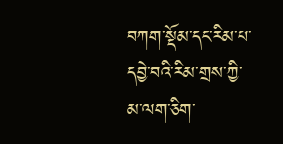བཀག་སྡོམ་དང་རིམ་པ་དབྱེ་བའི་རིམ་གྲས་ཀྱི་མ་ལག་ཅིག་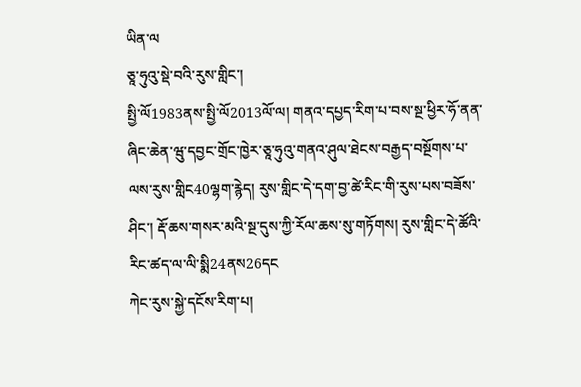ཡིན་ལ
ཅཱ་ཧུའུ་སྡེ་བའི་རུས་གླིང་།
སྤྱི་ལོ1983ནས་སྤྱི་ལོ2013ལོ་ལ། གནའ་དཔྱད་རིག་པ་བས་སྔ་ཕྱིར་ཧོ་ནན་ཞིང་ཆེན་ཝུ་དབྱང་གྲོང་ཁྱེར་ཅཱ་ཧུའུ་གནའ་ཤུལ་ཐེངས་བརྒྱད་བསྔོགས་པ་ལས་རུས་གླིང40ལྷག་རྙེད། རུས་གླིང་དེ་དག་བྱ་ཚེ་རིང་གི་རུས་པས་བཟོས་ཤིང་། རྡོ་ཆས་གསར་མའི་སྔ་དུས་ཀྱི་རོལ་ཆས་སུ་གཏོགས། རུས་གླིང་དེ་ཚོའི་རིང་ཚད་ལ་ལི་སྨི24ནས26དང
ཀེང་རུས་སྐྱེ་དངོས་རིག་པ།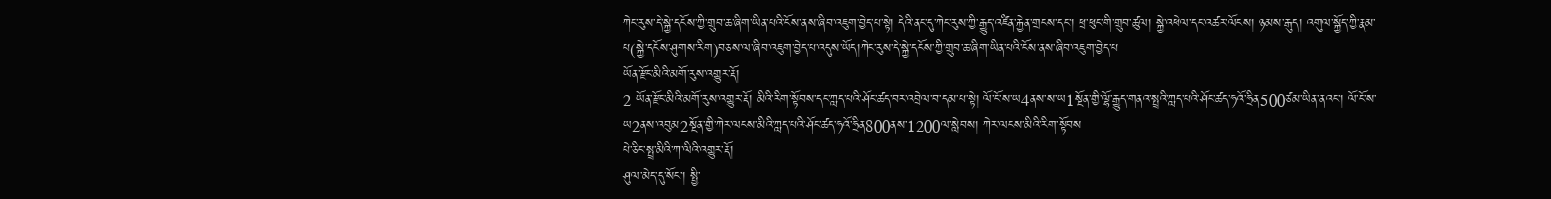ཀེང་རུས་དེ་སྐྱེ་དངོས་ཀྱི་གྲུབ་ཆ་ཞིག་ཡིན་པའི་ངོས་ནས་ཞིབ་འཇུག་བྱེད་པ་སྟེ། དེའི་ནང་དུ་ཀེང་རུས་ཀྱི་རྒྱུད་འཛིན་རྐྱེན་གྲངས་དང་། ཕྲ་ཕུང་གི་གྲུབ་ཚུལ། སྐྱེ་འཕེལ་དང་འཚར་ལོངས། ཉམས་རྒུད། འགུལ་སྐྱོད་ཀྱི་རྣམ་པ(སྐྱེ་དངོས་ཤུགས་རིག)བཅས་ལ་ཞིབ་འཇུག་བྱེད་པ་འདུས་ཡོད།ཀེང་རུས་དེ་སྐྱེ་དངོས་ཀྱི་གྲུབ་ཆ་ཞིག་ཡིན་པའི་ངོས་ནས་ཞིབ་འཇུག་བྱེད་པ
ཡོན་རྫོང་མིའི་མགོ་རུས་འགྱུར་རྡོ།
2 ཡོན་རྫོང་མིའི་མགོ་རུས་འགྱུར་རྡོ། མིའི་རིག་སྟོབས་དང་ཀླད་པའི་ཤོང་ཚད་བར་འབྲེལ་བ་དམ་པ་སྟེ། ལོ་ངོ་ས་ཡ4ནས་ས་ཡ1སྔོན་གྱི་ལྷོ་རྒྱུད་གནའ་སྤྲའི་ཀླད་པའི་ཤོང་ཚད་ཧའོ་ཧྲིན500ཙམ་ཡིན་ནའང་། ལོ་ངོ་ས་ཡ2ནས་འབུམ2སྔོན་གྱི་ཀེར་ལངས་མིའི་ཀླད་པའི་ཤོང་ཚད་ཧའོ་ཧྲིན800ནས་1200ལ་སླེབས། ཀེར་ལངས་མིའི་རིག་སྟོབས
པེ་ཅིང་སྤྲ་མིའི་ཀ་ལིའི་འགྱུར་རྡོ།
ཤུལ་མེད་དུ་སོང་། སྤྱི་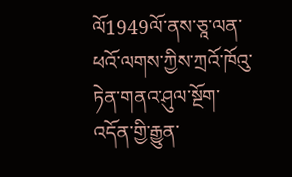ལོ1949ལོ་ནས་ཅཱ་ལན་ཕའོ་ལགས་ཀྱིས་ཀྲའོ་ཁོའུ་ཏེན་གནའ་ཤུལ་སྔོག་འདོན་གྱི་རྒྱུན་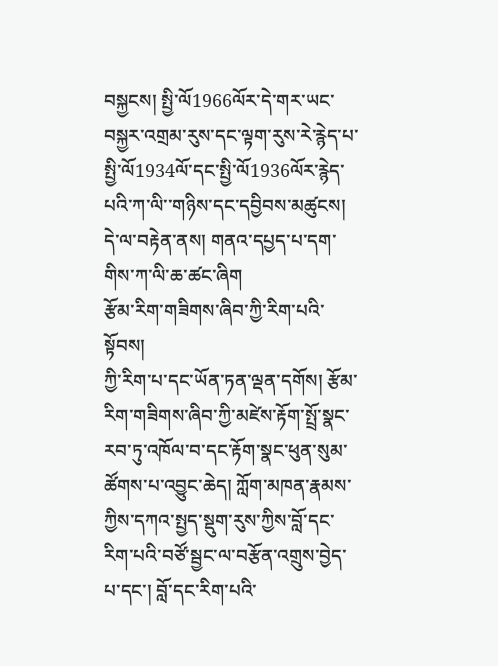བསྐྱངས། སྤྱི་ལོ1966ལོར་དེ་གར་ཡང་བསྐྱར་འགྲམ་རུས་དང་ལྟག་རུས་རེ་རྙེད་པ་སྤྱི་ལོ1934ལོ་དང་སྤྱི་ལོ1936ལོར་རྙེད་པའི་ཀ་ལི་་གཉིས་དང་དབྱིབས་མཚུངས། དེ་ལ་བརྟེན་ནས། གནའ་དཔྱད་པ་དག་གིས་ཀ་ལི་ཆ་ཚང་ཞིག
རྩོམ་རིག་གཟིགས་ཞིབ་ཀྱི་རིག་པའི་སྟོབས།
ཀྱི་རིག་པ་དང་ཡོན་ཏན་ལྡན་དགོས། རྩོམ་རིག་གཟིགས་ཞིབ་ཀྱི་མཛེས་རྟོག་སྤྲོ་སྣང་རབ་ཏུ་འཁོལ་བ་དང་རྟོག་སྣང་ཕུན་སུམ་ཚོགས་པ་འབྱུང་ཆེད། ཀློག་མཁན་རྣམས་ཀྱིས་དཀའ་སྤྱད་སྡུག་རུས་ཀྱིས་བློ་དང་རིག་པའི་བཙོ་སྦྱང་ལ་བརྩོན་འགྲུས་བྱེད་པ་དང་། བློ་དང་རིག་པའི་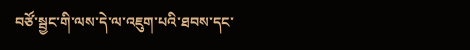བཙོ་སྦྱང་གི་ལས་དེ་ལ་འཇུག་པའི་ཐབས་དང་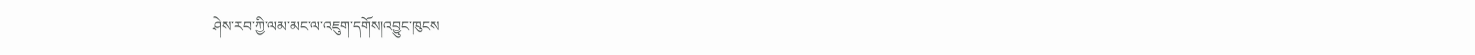ཤེས་རབ་ཀྱི་ལམ་མང་ལ་འཇུག་དགོས།འབྱུང་ཁུངས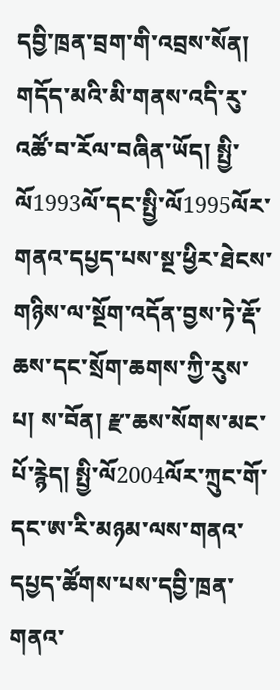དབྱི་ཁྲན་བྲག་གི་འབྲས་སོན།
གདོད་མའི་མི་གནས་འདི་རུ་འཚོ་བ་རོལ་བཞིན་ཡོད། སྤྱི་ལོ1993ལོ་དང་སྤྱི་ལོ1995ལོར་གནའ་དཔྱད་པས་སྔ་ཕྱིར་ཐེངས་གཉིས་ལ་སྔོག་འདོན་བྱས་ཏེ་རྡོ་ཆས་དང་སྲོག་ཆགས་ཀྱི་རུས་པ། ས་བོན། རྫ་ཆས་སོགས་མང་པོ་རྙེད། སྤྱི་ལོ2004ལོར་ཀྲུང་གོ་དང་ཨ་རི་མཉམ་ལས་གནའ་དཔྱད་ཚོགས་པས་དབྱི་ཁྲན་གནའ་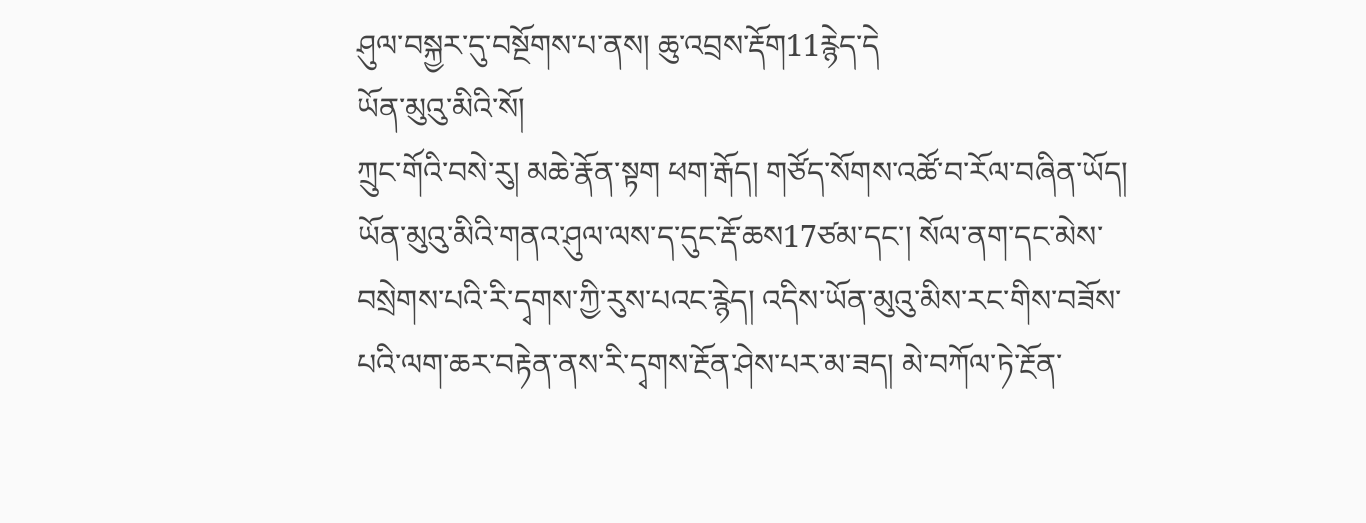ཤུལ་བསྐྱར་དུ་བསྔོགས་པ་ནས། ཆུ་འབྲས་རྡོག11རྙེད་དེ
ཡོན་མུའུ་མིའི་སོ།
ཀྲུང་གོའི་བསེ་རུ། མཆེ་རྣོན་སྟག ཕག་རྒོད། གཙོད་སོགས་འཚོ་བ་རོལ་བཞིན་ཡོད། ཡོན་མུའུ་མིའི་གནའ་ཤུལ་ལས་ད་དུང་རྡོ་ཆས17ཙམ་དང་། སོལ་ནག་དང་མེས་བསྲེགས་པའི་རི་དྭགས་ཀྱི་རུས་པའང་རྙེད། འདིས་ཡོན་མུའུ་མིས་རང་གིས་བཟོས་པའི་ལག་ཆར་བརྟེན་ནས་རི་དྭགས་རྔོན་ཤེས་པར་མ་ཟད། མེ་བཀོལ་ཏེ་རྔོན་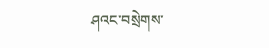ཤའང་བསྲེགས་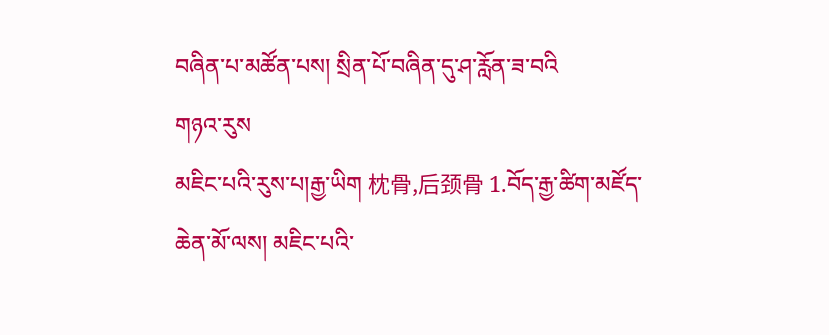བཞིན་པ་མཚོན་པས། སྲིན་པོ་བཞིན་དུ་ཤ་རློན་ཟ་བའི
གཉའ་རུས
མཇིང་པའི་རུས་པ།རྒྱ་ཡིག 枕骨,后颈骨 1.བོད་རྒྱ་ཚིག་མཛོད་ཆེན་མོ་ལས། མཇིང་པའི་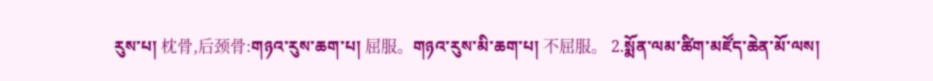རུས་པ། 枕骨,后颈骨:གཉའ་རུས་ཆག་པ། 屈服。གཉའ་རུས་མི་ཆག་པ། 不屈服。 2.སྨོན་ལམ་ཚིག་མཛོད་ཆེན་མོ་ལས།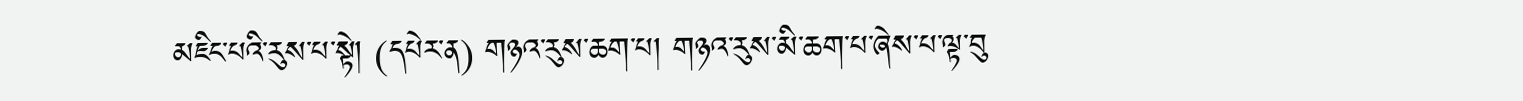མཇིང་པའི་རུས་པ་སྟེ། (དཔེར་ན) གཉའ་རུས་ཆག་པ། གཉའ་རུས་མི་ཆག་པ་ཞེས་པ་ལྟ་བུ